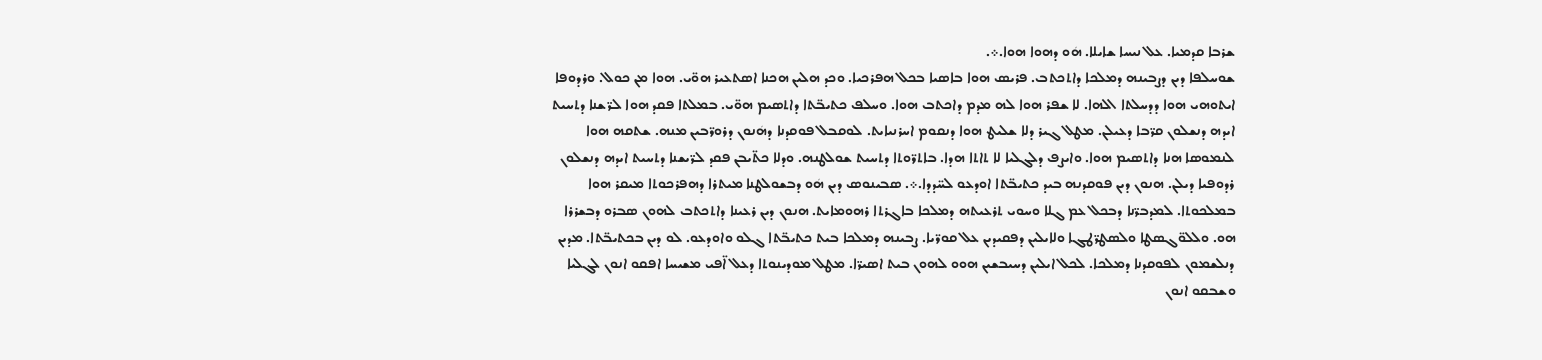ܫܪܒܐ ܩܕܡܝܐ. ܥܠ ܢܝܚܐ ܫܐܝܠܐ. ܗܿܘ ܕܗܘܐ ܗܘܐ.܀.
ܫܘܚܠܦܐ ܕܝܢ ܕܨܒܝܢܗ ܕܡܠܟܐ ܕܐܬܟܬܒ. ܦܪܝܣ ܗܘܐ ܒܐܣܝܐ ܒܟܠ ܗܦܪܟܝܐ. ܘܟܕ ܗܠܝܢ ܗܟܢܐ ܐܣܬܥܝܪ ܗܘ̈ܝ. ܗܘܐ ܡܢ ܟܘܠ. ܘܪܕܘܦܐ ܐܝܬܘܗܝ ܗܘܐ ܕܕܚܠܬܐ ܐܠܗܐ. ܠܐ ܫܦܪ ܗܘܐ ܠܗ ܡܕܡ ܕܐܟܬܒ ܗܘܐ. ܘܚܠܦ ܟܬܝܒ̈ܬܐ ܕܐܬܣܝܡ ܗܘ̈ܝ. ܒܡܠܬܐ ܦܩܕ ܗܘܐ ܠܪ̈ܫܢܐ ܕܬܚܝܬ ܐܝܕܗ ܕܢܫܠܘܢ ܩܪ̈ܒܐ ܕܥܝܠܢ. ܡܛܠ ܓܝܪ ܕܠܐ ܫܠܝܛ ܗܘܐ ܕܢܩܘܡ ܐܚܪܢܝܐܝܬ. ܠܘܩܒܠ ܦܘܩܕܢܐ ܕܗܿܢܘܢ ܕܪܘܪ̈ܒܝܢ ܡܢܗ. ܫܬܩܗ ܗܘܐ ܠܢܡܘܣܐ ܗܢܐ ܕܐܬܣܝܡ ܗܘܐ. ܘܐܝܨܦ ܕܠܓܠܝܐ ܠܐ ܬܐܬܐ ܗܕܐ. ܒܐܬܪ̈ܘܬܐ ܕܬܚܝܬ ܫܘܠܛܢܗ. ܘܕܠܐ ܟܬ̈ܝܒܢ ܦܩܕ ܠܪ̈ܝܫܢܐ ܕܬܚܝܬ ܐܝܕܗ ܕܢܫܠܘܢ ܪܕܘܦܝܐ ܕܝܠܢ. ܗܢܘܢ ܕܝܢ ܦܘܩܕܢܗ ܒܝܕ ܟܬܝܒ̈ܬܐ ܐܘܕܥܘ ܠܚ̈ܕܕܐ.܀. ܣܒܝܢܘܣ ܕܝܢ ܗܿܘ ܕܒܫܘܠܛܢܐ ܡܝܬܪܐ ܕܗܦܪܟܘܬܐ ܡܝܩܪ ܗܘܐ ܒܡܠܟܘܬܐ. ܠܡܕܒܪ̈ܢܐ ܕܒܟܠ ܥܡ ܓܠܐ ܘܚܘܝ ܬܪܥܝܬܗ ܕܡܠܟܐ ܒܐܓܪܬܐ ܪܗܘܡܐܝܬ. ܗܢܘܢ ܕܝܢ ܪܥܝܢܐ ܕܐܬܟܬܒ ܠܗܘܢ ܣܒܪܘ ܕܒܫܪܪܐ ܗܘ. ܘܠܠܘ̈ܓܣܛܐ ܘܠܣܛܪ̈ܛܓܐ ܘܠܐܝܠܝܢ ܕܦܩܝܕܝܢ ܥܠ ܩܘܪ̈ܝܐ. ܨܒܝܢܗ ܕܡܠܟܐ ܒܝܬ ܟܬܝܒ̈ܬܐ ܓܠܘ ܘܐܘܕܥܘ. ܠܘ ܕܝܢ ܒܟܬܝܒ̈ܬܐ. ܡܕܝܢ ܕܢܠܫܡܘܢ ܠܦܘܩܕܢܐ ܕܡܠܟܐ. ܠܟܠ ܐܝܠܝܢ ܕܚܝܒܫܝܢ ܗܘܘ ܠܗܘܢ ܒܝܬ ܐܣܝܪ̈ܐ. ܡܛܠ ܡܘܕܝܢܘܬܐ ܕܥܠ ܐ̈ܦܝ ܡܫܝܚܐ ܐܦܩܘ ܐܢܘܢ ܠܓܠܝܐ ܘܫܒܩܘ ܐܢܘܢ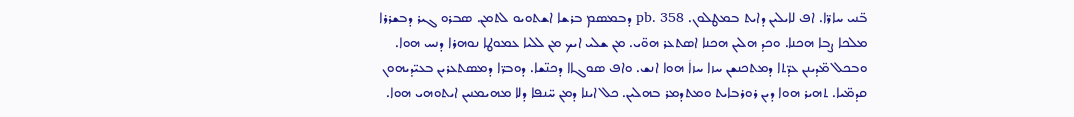ܒ̈ܢܝ ܚܐܪ̈ܐ. ܐܦ ܠܐܝܠܝܢ ܕܐܝܬ ܒܡܛܠܘܢ. pb. 358 ܕܒܡܣܡ ܒܪܫܐ ܐܫܬܘܝܘ ܠܬܡܢ. ܣܒܪܘ ܓܝܪ ܕܒܫܪܪܐ ܡܠܟܐ ܨܒܐ ܗܟܢܐ. ܘܟܕ ܗܠܝܢ ܗܟܢܐ ܐܣܬܥܪ ܗܘ̈ܝ. ܡܢ ܫܠܝ ܐܝܟ ܡܢ ܠܠܝܐ ܥܡܘܛܐ ܢܘܗܪܐ ܕܢܚ ܗܘܐ. ܘܒܟܠ ܡ̈ܕܝܢܢ ܥܕ̈ܬܐ ܕܡܬܟܢܫܢ ܚܙܐ ܚܙܐܿ ܗܘܐ ܐܢܫ. ܘܐܦ ܣܘܓܐܐ ܕܟܢ̈ܫܐ. ܕܘܒܪ̈ܐ ܕܡܣܬܥܪܝܢ ܒܥܝ̈ܕܝܗܘܢ ܩܕܡ̈ܝܐ. ܬܗܝܪ ܗܘܐ ܕܝܢ ܪܘܪܒܐܝܬ ܘܡܬܕܡܪ ܒܗܠܝܢ. ܟܠ ܐܝܢܐ ܕܡܢ ܚ̈ܢܦܐ ܕܠܐ ܡܗܝܡܢܝܢ ܐܝܬܘܗܝ ܗܘܐ.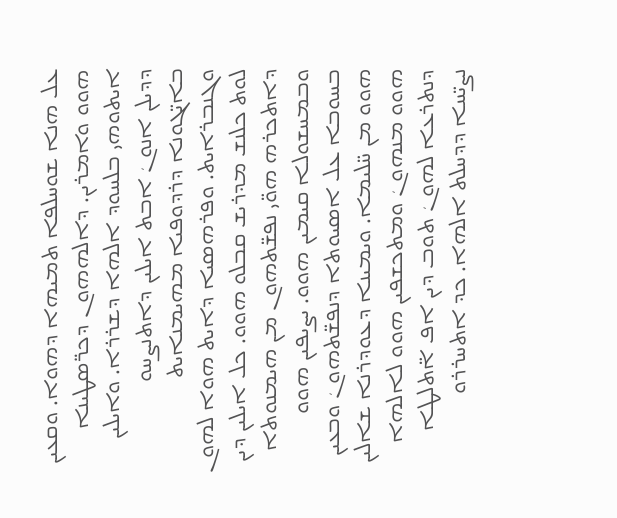ܥܠ ܗܢܐ ܫܘܚܠܦܐ ܬܡܝܗܐ ܕܗܘܐ. ܘܩܥܝܢ ܗܘܘ ܘܐܡܪܝܢ. ܕܐܠܗܗܘܢ ܕܟܪ̈ܣܛܝܢܐ ܐܝܬܘܗܝ ܒܠܚܘܕ ܐܠܗܐ ܕܫܪܪܐ. ܘܐܝܠܝܢ ܕܕܝܠܢ ܐܢܘܢܿ ܐܒܬ ܐܝܠܝܢ ܕܐܬܢܨܚܘ ܒܐܝ̈ܓܘܢܐ ܕܪܕܘܦܝܐ ܡܗܝܡܢܐܝܬ ܘܓܢܒܪܐܝܬ. ܘܦܪܗܣܝܐ ܕܐܝܬ ܗܘܐ ܠܗܘܢ ܠܘܬ ܟܠܢܫ ܡܕܪܝܫ ܩܒܠܘ ܗܘܘ. ܟܠ ܐܝܠܝܢ ܕܝܢ ܕܐܬܟܪܗ ܗܘ̈ܝ ܢܦܫ̈ܬܗܘܢ ܡܢ ܗܝܡܢܘܬܐ ܘܒܡܚܫܘܠܐ ܩܝܡܝܢ ܗܘܘ. ܝܨܝܦܝܢ ܗܘܘ ܒܚܘܒܐ ܥܠ ܐܣܝܘܬܐ ܕܢܦܫ̈ܬܗܘܢܿ ܘܒܥܝܢ ܗܘܘ ܡܢ ܚ̈ܠܝܡܐ. ܘܝܡܝܢܐ ܕܥܘܕܪܢܐ ܫܐܠܝܢ ܗܘܘ ܡܢܗܘܢܿ ܘܡܬܟܫܦܝܢ ܗܘܘ ܠܐܠܗܐ ܕܢܬܪܥܐ ܠܗܘܢܿ ܬܘܒ ܕܝܢ ܐܦ ܐ̈ܬܠܛܐ ܢܨܝ̈ܚܐ ܕܕܚܠܬ ܐܠܗܐ. ܟܕ ܐܬܚܪܪܘ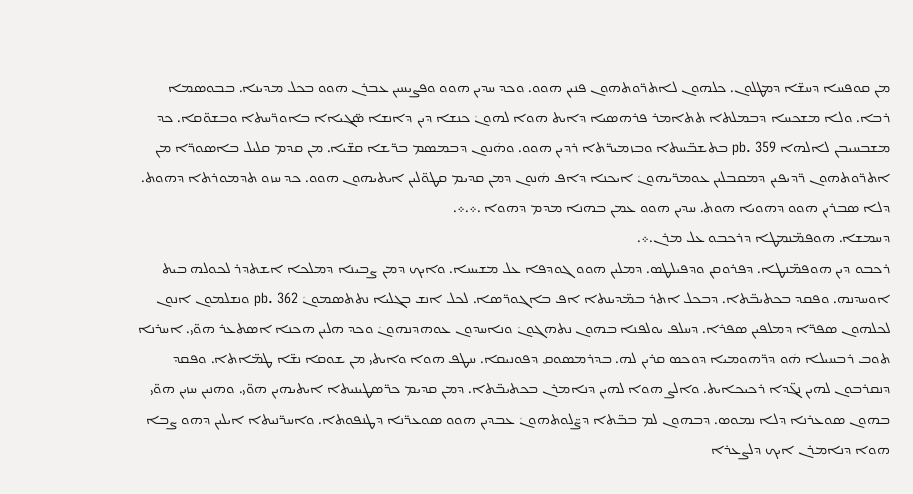ܡܢ ܩܘܦܚܐ ܕܚܫ̈ܐ ܕܡܛܠܘܢ. ܟܠܗܘܢ ܠܐܬܪ̈ܘܬܗܘܢ ܦܢܝܢ ܗܘܘ. ܘܟܕ ܚܕܝܢ ܗܘܘ ܘܦܨܝܚܝܢ ܥܒܪܢ ܗܘܘ ܒܟܠ ܡܕܝܢܐ. ܒܒܘܣܡܐ ܪܒܐ. ܘܠܐ ܡܫܟܚܐ ܕܒܡܠܬܐ ܬܬܐܡܪ ܦܪܗܣܝܐ ܕܐܝܬ ܗܘܐ ܠܗܘܢܿ ܟܢܫܐ ܕܝܢ ܕܐܢܫܐ ܣ̈ܓܝܐܐ ܒܐܘܪ̈ܚܬܐ ܘܒܫܘ̈ܩܐ. ܟܕ ܡܫܒܚܝܒܢ ܠܐܠܗܐ pb. 359 ܒܬܫܒ̈ܚܬܐ ܘܒܙܡܝܪ̈ܬܐ ܪܕܝܢ ܗܘܘ. ܘܗܿܢܘܢ ܕܒܡܣܡ ܒܪ̈ܫܐ ܩܫ̈ܝܐ. ܡܢ ܩܕܡ ܩܠܝܠ ܒܐܣܘܪ̈ܐ ܡܢ ܐܬܪ̈ܘܬܗܘܢ ܪ̈ܕܝܦܝܢ ܕܡܩܒܠܝܢ ܥܘܡܪ̈ܝܗܘܢܿ ܐܝܟܢܐ ܕܐܦ ܗܿܢܘܢ ܕܡܢ ܩܕܝܡ ܩܛܘ̈ܠܝܢ ܐܝܬܝܗܘܢ ܗܘܘ. ܟܕ ܚܙܘ ܬܕܡܘܪܬܐ ܕܗܘܬ. ܕܠܐ ܣܒܪܝܢ ܗܘܘ ܕܗܘܝܐ ܗܘܬ. ܚܕܝܢ ܗܘܘ ܥܡܢ ܒܗܢܐ ܡܕܡ ܕܗܘܐ .܀.܀.
ܕܚܡܫܐ. ܗܘܦܡ̈ܢܡܛܐ ܕܪܟܒܘ ܥܠ ܡܪܢ.܀.
ܪܟܒܘ ܕܝܢ ܗܘܦܡ̈ܢܛܐ. ܕܦܪܘܩܢ ܘܕܦܝܠܛܣ. ܕܡܠܝܢ ܗܘܘ ܓܘܕܦܐ ܥܠ ܡܫܝܚܐ. ܘܐܝܟ ܕܡܢ ܨܒܝܢܐ ܕܡܠܟܐ ܐܫܬܕܪ ܠܟܘܠܗ ܒܝܬ ܐܘܚܕܢܗ. ܘܦܩܕ ܒܟܬܝܒ̈ܬܐ. ܕܒܟܠ ܐܬܪ ܒܡ̈ܕܝܢܬܐ ܐܦ ܒܐܓܘܪ̈ܣܐ. ܠܟܠ ܐܢܫ ܒܓܠܝܐ ܢܬܬܣܡܘܢܿ pb. 362 ܘܢܫܠܡܘܢ ܐܢܘܢ ܠܟܠܗܘܢ ܣܦܪ̈ܐ ܕܡܠܦܝܢ ܣܦܪܐ. ܕܚܠܦ ܝܘܠܦܢܐ ܒܗܘܢ ܢܬܗܓܘܢܿ ܘܢܐܚܕܘܢ ܥܘܗܕܢܗܘܢܿ ܘܟܕ ܗܠܝܢ ܗܟܢܐ ܐܣܬܥܪ ܗܘ̈ܝ. ܐܚܪܢܐ ܬܘܒ ܪܒܚܝܠܐ ܗܿܘ ܕܪ̈ܗܘܡܝܐ ܕܘܟܣ ܩܪܝܢ ܠܗ. ܒܕܪܡܣܘܩ ܕܦܘܢܝܩܐ. ܚܛܦ ܗܘܐ ܘܐܝܬܝ ܡܢ ܫܘܩܐ ܢܫ̈ܐ ܛܡ̈ܐܬܐ. ܘܦܩܕ ܕܢܩܪܒܘܢ ܠܗܝܢ ܢܓ̈ܕܐ ܪܟܝܟܐܝܬ. ܘܐܠܨ ܗܘܐ ܠܗܝܢ ܕܢܐܡܪܢ ܒܟܬܝܒ̈ܬܐ. ܕܡܢ ܩܕܝܡ ܟܪ̈ܣܛܝܢܝܬܐ ܐܝܬܝܗܝܢ ܗܘ̈ܝ. ܘܗܢܝܢ ܚܙܝܢ ܗܘ̈ܝ ܒܗܘܢ ܣܘܥܪܢܐ ܕܠܐ ܢܡܘܣ. ܕܒܗܘܢ ܠܡ ܒܒ̈ܬܐ ܕܨ̈ܠܘܬܗܘܢܿ ܥܒܕܝܢ ܗܘܘ ܣܘܥܪ̈ܢܐ ܕܛܢܦܘܬܐ. ܘܐܚܪ̈ܢܝܬܐ ܐܝܠܝܢ ܕܗܘ ܨܒܐ ܗܘܐ ܕܢܐܡܪܢ ܐܝܟ ܕܠܨܥܪܐ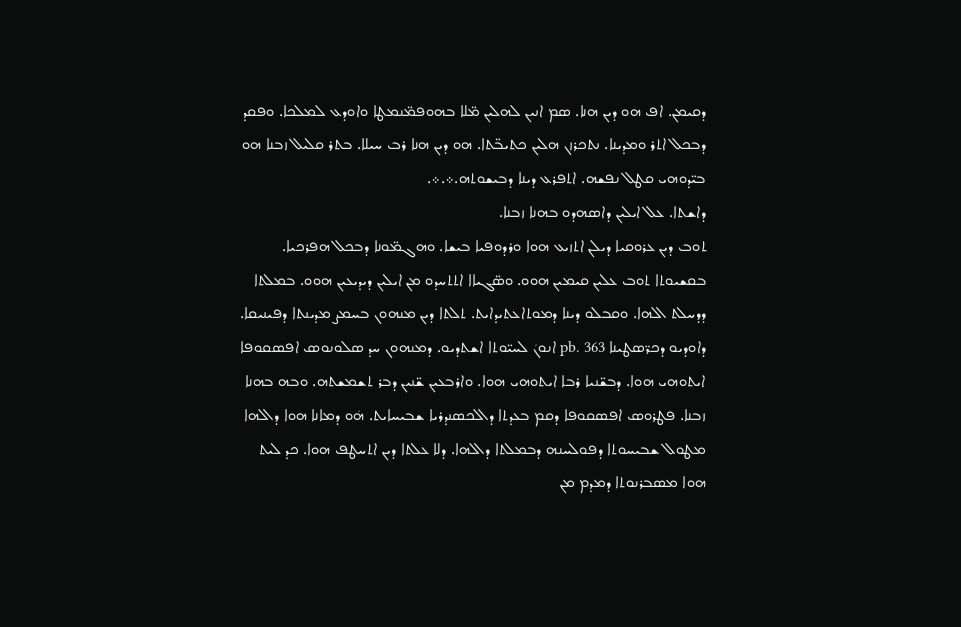ܕܩܝܡܢ. ܐܦ ܗܘ ܕܝܢ ܗܢܐ. ܣܡ ܐܢܝܢ ܠܗܠܝܢ ܡ̈ܠܐ ܒܗܘܦܡ̈ܢܡܛܐ ܘܐܘܕܥ ܠܡܠܟܐ. ܘܦܩܕ ܕܒܟܠ ܐܬܪ ܘܡܕܝܢܐ. ܢܬܟܪܙܢ ܗܠܝܢ ܟܬܝܒ̈ܬܐ. ܗܘ ܕܝܢ ܗܢܐ ܪܒ ܚܝܠܐ. ܒܬܪ ܩܠܝܠ ܙܒܢܐ ܗܘ ܒܝ̈ܕܘܗܝ ܩܛܠ ܢܦܫܗ. ܐܬܦܪܥ ܕܝܢܐ ܕܒܝܫܘܬܗ.܀.܀.
ܕܐܫܬܐ. ܥܠ ܐܝܠܝܢ ܕܐܣܗܕܘ ܒܗܢܐ ܙܒܢܐ.
ܬܘܒ ܕܝܢ ܥܪܘܩܝܐ ܕܝܠܢ ܐܬܙܝܥ ܗܘܐ ܘܪܕܘܦܝܐ ܒܝܫܐ. ܘܗܓܡ̈ܘܢܐ ܕܒܟܠ ܗܦܪܟܝܐ. ܒܩܫܝܘܬܐ ܬܘܒ ܥܠܝܢ ܩܝܡܝܢ ܗܘܘ. ܘܣ̈ܓܝܐܐ ܐܬܬܚܕܘ ܡܢ ܐܝܠܝܢ ܕܝܕܝܥܝܢ ܗܘܘ. ܒܡܠܬܐ ܕܕܚܠܬ ܐܠܗܐ. ܘܩܒܠܘ ܕܝܢܐ ܕܡܘܬܐܥܬܝܕܐܝܬ. ܬܠܬܐ ܕܝܢ ܡܢܗܘܢ ܒܚܡܨ ܡܕܝܢܬܐ ܕܦܝܢܝܩܐ. ܕܐܘܕܝܘ ܕܟܪ̈ܣܛܝܢܐ pb. 363 ܐܢܘܢܿ ܠܚܝ̈ܘܬܐ ܐܫܬܕܝܘ. ܕܡܢܗܘܢ ܚܕ ܣܠܘܢܘܣ ܐܦܣܩܘܦܐ ܐܝܬܘܗܝ ܗܘܐ. ܕܒܫ̈ܢܝܐ ܪܒܐ ܐܝܬܘܗܝ ܗܘܐ. ܘܐܪܒܥܝܢ ܫ̈ܢܝܢ ܕܒܪ ܬܫܡܫܬܗ. ܘܒܗ ܒܗܢܐ ܙܒܢܐ. ܦܛܪܘܣ ܐܦܣܩܘܦܐ ܕܩܡ ܒܥܕܬܐ ܕܐܠܟܣܢܕܪܝܐ ܫܒܝܚܐܝܬ. ܗܿܘ ܕܡܐܢܐ ܗܘܐ ܕܐܠܗܐ ܡܛܘܠ ܫܒܝܚܘܬܐ ܕܦܘܠܚܢܗ ܕܒܡܠܬܐ ܕܐܠܗܐ. ܕܠܐ ܥܠܬܐ ܕܝܢ ܐܬܚܛܦ ܗܘܐ. ܟܕ ܠܝܬ ܗܘܐ ܡܣܒܪܢܘܬܐ ܕܡܕܡ ܡܢ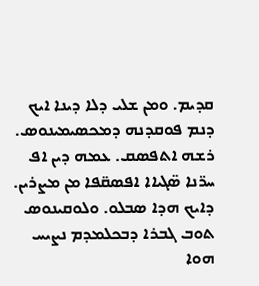ܩܕܝܡ. ܘܡܢ ܫܠܝ ܕܠܐ ܕܝܢܐ ܐܝܟ ܕܢܡ ܦܘܩܕܢܗ ܕܡܟܣܝܡܝܢܘܣ. ܪܫܗ ܐܬܦܣܩ. ܥܡܗ ܕܝܢ ܐܦ ܚܪ̈ܢܐ ܣ̈ܓܝܐܐ ܐܦܣܩ̈ܦܐ ܡܢ ܡܨܪܝܢ. ܕܐܝܟ ܗܕܐ ܣܒܠܘ. ܘܠܘܩܝܢܘܣ ܬܘܒ ܓܒܪܐ ܕܒܟܠܡܕܡ ܢܨܝܚ ܗܘܐ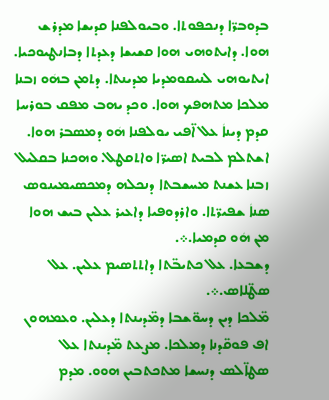ܒܕܘܒܪ̈ܐ ܕܢܟܦܘܬܐ. ܘܒܝܘܠܦܢܐ ܩܕܝܫܐ ܡܕܪܫ ܗܘܐ. ܕܐܝܬܘܗܝ ܗܘܐ ܩܫܝܫܐ ܕܥܕܬܐ ܕܒܐܢܛܝܘܟܝܐ. ܐܝܬܝܘܗܝ ܠܢܝܩܘܡܕܝܐ ܡܕܝܢܬܐ. ܕܬܡܢ ܒܗܿܘ ܙܒܢܐ ܡܠܟܐ ܡܬܗܦܟ ܗܘܐ. ܘܟܕ ܝܗܒ ܡܦܩ ܒܘܪܚܐ ܩܕܡ ܕܝܢܐܿ ܥܠ ܐ̈ܦܝ ܝܘܠܦܢܐ ܗܿܘ ܕܡܣܒܪ ܗܘܐ. ܐܫܬܠܡ ܠܒܝܬ ܐܣܝܪ̈ܐ ܘܐܬܩܛܠ. ܘܗܟܢܐ ܒܩܠܝܠ ܙܒܢܐ ܥܫܢܬ ܡܚܫܒܬܐ ܕܢܟܠܗ ܕܡܟܣܝܡܝܢܘܣ ܣܢܐܿ ܫܦܝܪ̈ܬܐ. ܘܐܪܕܘܦܝܐ ܕܐܥܝܪ ܥܠܝܢ ܒܝܫ ܗܘܐ ܡܢ ܗܿܘ ܩܕܡܝܐ.܀.
ܕܫܒܥܐ. ܥܠ ܟܬܝܒ̈ܬܐ ܕܐܬܬܣܝܡ ܥܠܝܢ. ܥܠ ܣܛ̈ܠܐܣ.܀.
ܡ̈ܠܟܐ ܕܝܢ ܕܚܘ̈ܫܒܐ ܕܡ̈ܕܝܢܬܐ ܕܥܠܝܢ. ܘܥܡܗܘܢ ܐܦ ܦܘܩ̈ܕܢܐ ܕܡܠܟܐ. ܡܨܥܬ ܡ̈ܕܝܢܬܐ ܥܠ ܣܛܐ̈ܠܣ ܕܢܚܫܐ ܡܬܟܬܒܝܢ ܗܘܘ. ܡܕܡ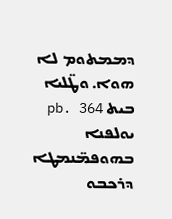ܕܡܡܬܘܡ ܠܐ ܗܘܐ. ܘܛ̈ܠܝܐ ܒܝܬ pb. 364 ܝܘܠܦܢܐ ܒܗܘܦܡ̈ܢܡܛܐ ܕܪܟܒܘ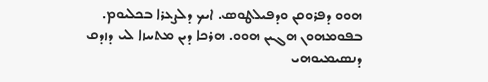ܗܘܘ ܕܦܪܘܩܢ ܘܕܦܝܠܛܘܣ. ܐܝܟ ܕܠܨܥܪܐ ܒܟܠܝܘܡ. ܒܦܘܡܗܘܢ ܗܓܝܢ ܗܘܘ. ܗܪܟܐ ܕܝܢ ܡܬܚܙܐ ܠܝ ܕܙܕܩ ܕܢܣܝܡܝܘܗܝ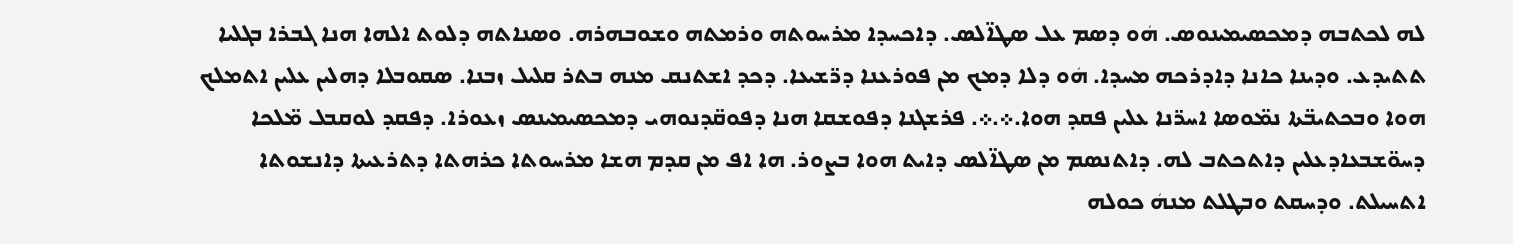ܠܗ ܠܟܬܒܗ ܕܡܟܣܝܡܝܢܘܣ. ܗܿܘ ܕܣܡ ܥܠ ܣܛܐ̈ܠܣ. ܕܐܟܚܕܐ ܡܪܚܘܬܗ ܘܪܡܬܗ ܘܫܘܒܗܪܗ. ܘܣܢܐܬܗ ܕܠܘܬ ܐܠܗܐ ܗܢܐ ܓܒܪܐ ܒܓܠܝܐ ܬܬܝܕܥ. ܘܕܝܢܐ ܟܐܢܐ ܕܐܕܪܟܗ ܡܚܕܐ. ܗܿܘ ܕܠܐ ܕܡܟ ܡܢ ܦܘܪܥܢܐ ܕܪ̈ܫܝܥܐ. ܕܟܕ ܐܫܬܢܩ ܡܢܗ ܒܬܪ ܩܠܝܠ ܙܒܢܐ. ܣܩܘܒܠܐ ܕܗܠܝܢ ܥܠܝܢ ܐܬܡܠܟ ܗܘܐ ܘܒܟܬܝܒ̈ܬܐ ܢܡ̈ܘܣܐ ܐܚܪ̈ܢܐ ܥܠܝܢ ܦܩܕ ܗܘܐ.܀.܀. ܦܪܫܓܢܐ ܕܦܘܫܩܐ ܗܢܐ ܕܦܘܩ̈ܕܢܘܗܝ ܕܡܟܣܝܡܝܢܣ ܙܥܘܪܐ. ܕܦܩܕ ܠܘܩܒܠ ܡ̈ܠܟܐ ܕܚܘ̈ܫܒܥܐܕܥܠܝܢ ܕܐܬܟܬܒ ܠܗ. ܕܐܬܢܣܡ ܡܢ ܣܛܐ̈ܠܣ ܕܐܝܬ ܗܘܐ ܒܨܘܪ. ܗܐ ܐܦ ܡܢ ܩܕܡ ܗܫܐ ܡܪܚܘܬܐ ܟܪܗܬܐ ܕܬܪܥܝܬܐ ܕܐܢܫܘܬܐ ܐܬܚܝܠܬ. ܘܕܚܩܬ ܘܒܛܠܬ ܡܢܗܿ ܟܘܠܗ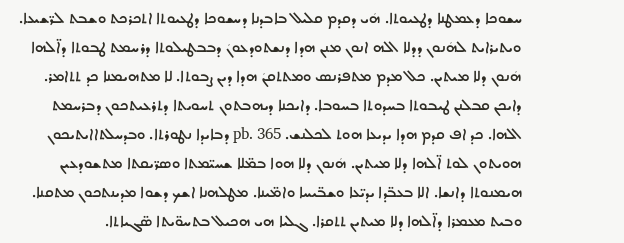ܚܫܘܟܐ ܕܥܡܛܢܐ ܕܛܥܝܘܬܐ. ܗܿܝ ܕܩܕܡ ܩܠܝܠ ܒܐܒܕܢܐ ܕܚܫܘܟܐ ܕܛܥܝܘܬܐ ܐܬܟܪܟܬ ܘܫܒܬ ܠܪ̈ܫܝܥܐ. ܘܝܬܝܪܐܝܬ ܠܗܿܢܘܢ ܕܕܠܐ ܐܠܗ ܐܢܘܢ ܡܢܢ ܗܕܐ ܕܢܫܬܘܕܥܘܢܿ ܕܒܒܛܝܠܘܬܐ ܕܪܚܡܬ ܛܒܘܬܐ ܕܐ̈ܠܗܐ ܗܿܢܘܢ ܕܠܐ ܡܝܬܝܢ. ܟܠ ܡܕܡ ܡܬܦܪܢܣ ܘܡܬܬܩܢܿ ܗܕܐ ܕܝܢ ܨܒܘܬܐ. ܠܐ ܡܬܗܝܡܢܐ ܟܕ ܬܬܐܡܪ. ܕܐܝܟܢ ܩܒܠܢܢ ܛܝܒܘܬܐ ܒܚܕܘܬܐ ܒܚܘܒܐ. ܕܐܝܟܢܐ ܕܝܗܒܬܘܢ ܬܚܘܝܬܐ ܕܬܪܥܝܬܟܘܢ ܕܒܪܚܡܬ ܐܠܗܐ. ܟܕ ܐܦ ܩܕܡ ܗܕܐ ܝܕܝܥܐ ܗܘܬ ܠܟܠܢܫ. pb. 365 ܕܒܐܝܕܐ ܢܛܘܪܬܐ. ܘܒܕܚܠܬܐܐܝܬܝܟܘܢ ܗܘܝܬܘܢ ܠܘܬ ܐ̈ܠܗܐ ܕܠܐ ܡܝܬܝܢ. ܗܿܢܘܢ ܕܠܐ ܗܘܐ ܒܡ̈ܠܐ ܫܚܝ̈ܡܬܐ ܘܣܪ̈ܝܩܬܐ ܡܬܫܘܕܥܝܢ ܗܝܡܢܘܬܐ ܕܐܢܫܐ. ܐܠܐ ܒܥܒ̈ܕܐ ܝܕܝ̈ܥܐ ܘܫܒ̈ܝܚܐ ܘܐܡ̈ܝܢܐ. ܡܛܠܗܢܐ ܐܫܟ ܕܫܘܐ ܡܕܝܢܬܟܘܢ ܡܬܩܢܐ. ܘܒܝܬ ܡܥܡܪܐ ܕܐ̈ܠܗܐ ܕܠܐ ܡܝܬܝܢ ܬܬܩܪܐ. ܓܠܝܐ ܗܝ ܗܟܝܠ ܒܬܚܘ̈ܝܬܐ ܣ̈ܓܝܐܬܐ.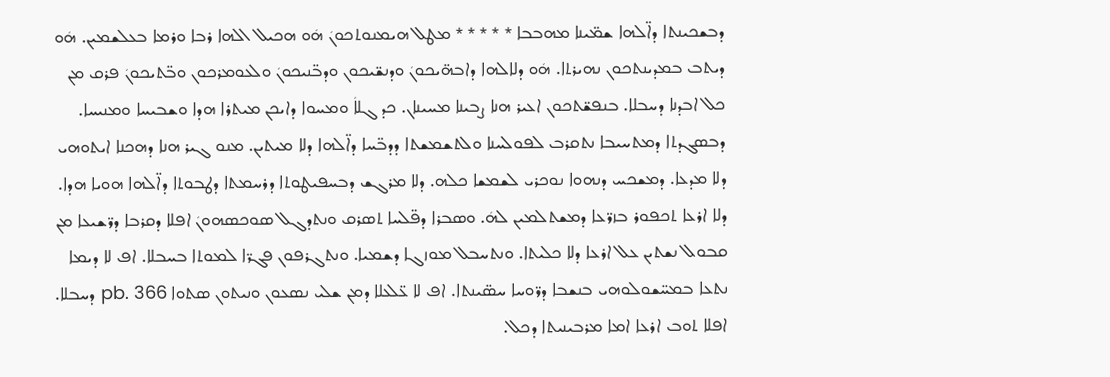ܕܒܫܟܝܢܬܐ ܕܐ̈ܠܗܐ ܫܡ̈ܝܢܐ ܡܗܒܒܐ * * * * * ܡܛܠ ܗܝܡܢܘܬܟܘܢܿ ܗܿܘ ܗܟܝܠ ܐܠܗܐ ܪܒܐ ܘܪܡܐ ܒܥܠܫܡܝܢ. ܗܿܘ ܕܝܬܒ ܒܡܕܝܢܬܟܘܢ ܢܗܝܪܬܐ. ܗܿܘ ܕܠܐܠܗܐ ܕܐܒܗ̈ܝܟܘܢܿ ܘܕܢܫ̈ܝܟܘܢ ܘܕܒ̈ܢܝܟܘܢܿ ܘܠܥܘܡܪܟܘܢ ܘܒ̈ܬܝܟܘܢܿ ܦܪܩ ܡܢ ܟܠ ܐܒܕܢܐ ܕܚܒܠܐ. ܒܢܦܫ̈ܬܟܘܢ ܐܥܝܪ ܗܢܐ ܨܒܝܢܐ ܡܚܝܢܐܢ. ܟܕ ܓܠܐܿ ܘܡܚܘܐ ܕܐܝܟܢ ܡܝܬܪܐ ܗܕܐ ܘܫܒܝܚܐ ܘܡܢܝܚܐ. ܕܒܣܓܕܬܐ ܕܡܬܚܝܒܐ ܢܬܩܪܒ ܠܦܘܠܚܢܐ ܘܠܬܫܡܫܬܐ ܕܕܒ̈ܚܐ ܕܐ̈ܠܗܐ ܕܠܐ ܡܝܬܝܢ. ܡܢܘ ܓܝܪ ܗܢܐ ܕܗܟܢܐ ܐܝܬܘܗܝ ܕܠܐ ܡܕܥܐ. ܕܡܫܟܚ ܕܢܗܘܐ ܢܘܟܪܝ ܠܫܡܫܐ ܟܠܗ. ܕܠܐ ܡܪܓܫ ܕܒܚܦܝܛܘܬܐ ܕܪܚܡܬܐ ܕܛܒܘܬܐ ܕܐ̈ܠܗܐ ܗܘܝܐ ܗܕܐ. ܕܠܐ ܐܪܥܐ ܬܟܦܘܪ ܒܙܪ̈ܥܐ ܕܡܫܬܠܡܝܢ ܠܗܿ. ܘܣܒܪܐ ܕܦ̈ܠܚܐ ܬܣܪܩ ܘܢܬܕܓܠ ܣܘܟܣܗܘܢܿ ܐܦܠܐ ܕܩܪܒܐ ܕܪ̈ܫܝܥܐ ܡܢ ܩܒܘܠ ܢܫܬܝܢ ܥܠ ܐܪܥܐ ܕܠܐ ܟܠܝܬܐ. ܘܢܬܚܒܠ ܡܘܙܓܐ ܕܫܡܝܐ. ܘܢܬܓܪܦܘܢ ܦܓܪ̈ܐ ܠܡܘܬܐ ܒܚܒܠܐ. ܐܦ ܠܐ ܕܝܡܐ ܢܬܥܐ ܒܡܚ̈ܫܘܠܘܗܝ ܒܢܫܒܐ ܕܪ̈ܘܚܐ ܚܣ̈ܝܢܬܐ. ܐܦ ܠܐ ܥ̈ܠܥܠܐ ܕܡܢ ܫܠܝ ܢܣܥܘܢ ܘܢܝܬܘܢ ܣܬܘܐ pb. 366 ܕܚܒܠܐ. ܐܦܠܐ ܬܘܒ ܐܪܥܐ ܐܡܐ ܡܪܒܝܢܝܬܐ ܕܟܠ.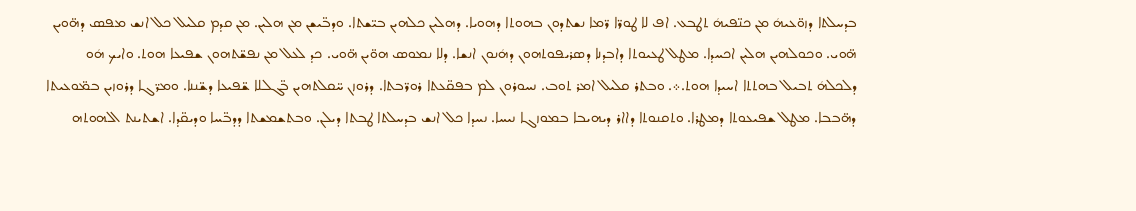ܒܕܚܠܬܐ ܕܙܘ̈ܥܝܗܿ ܡܢ ܟܢ̈ܦܝܗܿ ܬܛܒܥ. ܐܦ ܠܐ ܛܘܪ̈ܐ ܪ̈ܡܐ ܢܫܬܕܘܢ ܒܗܘܬܐ ܕܗܘܝܐ. ܕܗܠܝܢ ܟܠܗܝܢ ܒܝ̈ܫܬܐ. ܘܕܒ̈ܝܫܢ ܡܢ ܗܠܝܢ. ܡܢ ܩܕܡ ܩܠܝܠ ܟܠ ܐܢܫ ܡܦܣ ܕܗ̈ܘܝܢ ܗ̈ܘܝ. ܘܟܘܠܗܝܢ ܗܠܝܢ ܐܟܚܕܐ. ܡܛܠ ܛܥܝܘܬܐ ܕܐܒܕܢܐ ܕܣܪܝܦܘܬܗܘܢ ܕܗܿܢܘܢ ܐܢܫܐ. ܕܠܐ ܢܡܘܣ ܗܘ̈ܝܢ ܗ̈ܘܝ. ܟܕ ܠܥܠ ܡܢ ܢܦܫ̈ܬܗܘܢ ܫܦܝܥܐ ܗܘܬ. ܘܐܝܟ ܗܿܘ ܕܠܟܠܗܿ ܬܒܝܠ ܒܗܬܬܐ ܐܚܝܕܐ ܗܘܬ.܀. ܘܒܬܪ ܩܠܝܠ ܐܡܪ ܬܘܒ. ܢܚܘܪܘܢ ܠܡ ܒܦܩ̈ܥܬܐ ܪܘܪ̈ܒܬܐ. ܕܪܘܙܢ ܚ̈ܩܠܬܗܝܢ ܒ̈ܓܠܠܐ ܫ̈ܦܝܥܐ ܕܫ̈ܢܢܐ. ܘܡܪ̈ܓܐ ܕܪܘܙܝܢ ܒܡ̈ܘܥܝܬܐ ܕܗ̈ܒܒܐ. ܡܛܠ ܫܦܝܥܘܬܐ ܕܡܛܪܐ. ܘܬܩܢܘܬܐ ܕܐܐܪ ܕܝܗܝܒܐ ܒܡܘܙܓܐ ܢܝܚܐ. ܢܚܕܐ ܟܠ ܐܢܫ ܒܕܚܠܬܐ ܛܒܬܐ ܕܝܠܢ. ܘܒܬܫܡܫܬܐ ܕܕܒ̈ܚܐ ܘܕܝܩ̈ܕܐ. ܐܫܬܝܢܬ ܐܠܗܘܬܗ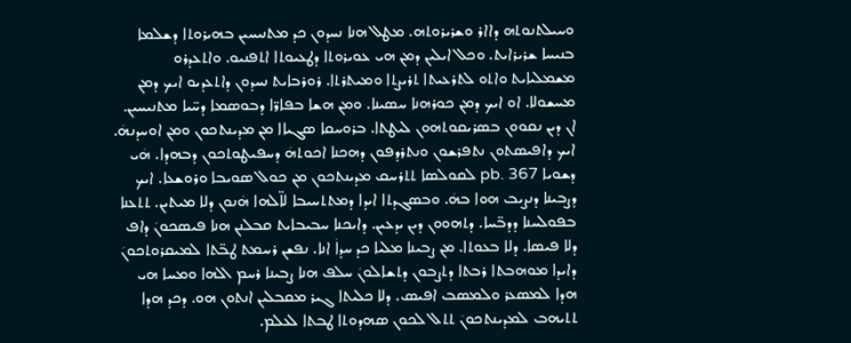ܘܚܝܠܬܢܘܬܗ ܕܐܐܪ ܘܫܪܝܪܘܬܗ. ܡܛܠ ܗܢܐ ܢܚܕܘܢ ܟܕ ܡܬܢܝܚܝܢ ܒܗܝܪܘܬܐ ܕܫܠܡܐ ܒܢܝܚܐ ܫܪܝܪܐܝܬ. ܘܟܠ ܐܝܠܝܢ ܕܡܢ ܗܝ ܥܘܝܪܘܬܐ ܕܛܥܝܘܬܐ ܐܬܦܢܝܘ. ܘܐܬܥܕܪܘ ܡܫܡܠܝܐܝܬ ܘܐܬܘ ܠܬܪܥܝܬܐ ܬܪܝܨܬܐ ܘܡܝܬܪܬܐ. ܪܘܪܒܐܝܬ ܢܚܕܘܢ ܕܐܬܥܕܝܘ ܐܝܟ ܕܡܢ ܡܚܫܘܠܐ. ܐܘ ܐܝܟ ܕܡܢ ܟܘܪܗܢܐ ܚܣܝܢܐ. ܘܡܢ ܗܫܐ ܒܦܐܪ̈ܐ ܕܒܘܣܡܐ ܕܚ̈ܝܐ ܡܬܢܝܚܝܢ. ܐܢ ܕܝܢ ܢܩܘܘܢ ܒܣܪܝܩܘܬܗܘܢ ܠܝܛܬܐ. ܒܪܘܚܩܐ ܣܓܝܐܐ ܡܢ ܡܕܝܢܬܟܘܢ ܘܡܢ ܐܘܚܕܢܗܿ. ܐܝܟ ܕܐܦܝܣܬܘܢ ܢܬܦܪܫܘܢ ܘܢܬܪܕܦܘܢ ܕܗܟܢܐ ܐܟܘܬܗܿ ܕܚܦܝܛܘܬܟܘܢ ܕܒܗܕܐ. ܗܿܝ ܕܫܘܝܐ pb. 367 ܠܩܘܠܣܐ ܬܬܪܚܩ ܡܕܝܢܬܟܘܢ ܡܢ ܟܘܠ ܣܘܝܒܐ ܘܪܘܫܥܐ. ܐܝܟ ܕܨܒܝܢܐ ܕܢܨܝܒ ܗܘܐ ܒܗܿ. ܘܒܣܓܕܬܐ ܐܝܕܐ ܕܡܬܬܚܝܒܐ ܠܐ̈ܠܗܐ ܗܿܢܘܢ ܕܠܐ ܡܝܬܝܢ. ܬܬܥܢܐ ܒܦܘܠܚܢܐ ܕܕܒ̈ܚܐ. ܕܬܗܘܘܢ ܕܝܢ ܝܕܥܝܢ. ܕܐܝܟܢܐ ܚܒܝܒܐܝܬ ܩܒܠܢܢ ܗܢܐ ܦܝܣܟܘܢܿ ܕܐܦ ܕܠܐ ܦܝܣܐ. ܕܠܐ ܒܥܘܬܐ. ܡܢ ܨܒܝܢܐ ܡܠܝܐ ܟܕ ܚܕܐܿ ܐܢܐ. ܢܦܫܢ ܪܚܡܬ ܛܒ̈ܬܐ ܠܡܝܩܪܘܬܟܘܢܿ ܕܐܝܕܐ ܡܘܗܒܬܐ ܪܒܬܐ ܕܬܨܒܘܢ ܕܬܫܐܠܘܢܿ ܚܠܦ ܗܢܐ ܨܒܝܢܐ ܪܚܡ ܐܠܗܐ ܘܡܚܐ ܗܝ ܗܕܐ ܠܡܣܥܪ ܘܠܡܣܒ ܐܦܝܣ. ܕܠܐ ܟܠܝܬܐ ܓܝܪ ܡܩܒܠܝܢ ܐܢܬܘܢ ܗܘ. ܕܟܕ ܗܕܐ ܬܬܝܗܒ ܠܡܕܝܢܬܟܘܢܿ ܬܬܠ ܠܟܘܢ ܣܗܕܘܬܐ ܛܒܬܐ ܠܥܠܡ.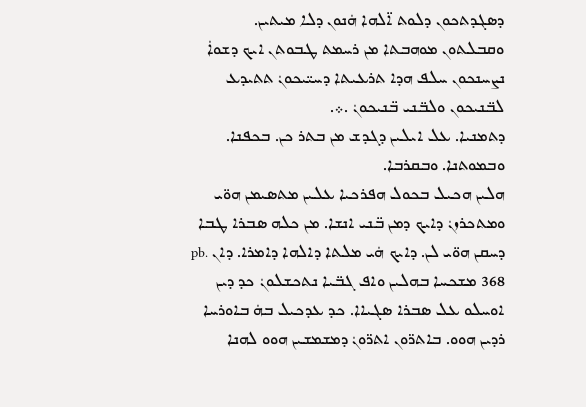ܕܣܓܕܬܟܘܢ ܕܠܘܬ ܐ̈ܠܗܐ ܗܿܢܘܢ ܕܠܐ ܡܝܬܝܢ. ܘܩܒܠܬܘܢ ܡܘܗܒܬܐ ܡܢ ܪܚܡܬ ܛܒܘܬܢ ܐܝܟ ܕܫܘܐܿ ܢܨܚܢܟܘܢ ܚܠܦ ܗܕܐ ܬܪܥܝܬܐ ܕܚܝ̈ܝܟܘܢܿ ܬܬܝܕܥ ܠܒ̈ܢܝܟܘܢ ܘܠܒ̈ܢܝ ܒ̈ܢܝܟܘܢܿ .܀.
ܕܬܡܢܝܐ. ܥܠ ܐܝܠܝܢ ܕܓܕܫ ܡܢ ܒܬܪ ܟܢ. ܒܟܦܢܐ. ܘܒܡܘܬܢܐ. ܘܒܩܪܒܐ.
ܗܠܝܢ ܗܟܝܠ ܒܟܘܠ ܗܦܪܟܝܐ ܥܠܝܢ ܡܬܣܝܡܢ ܗܘ̈ܝ ܘܡܬܟܪܙܢܿ ܕܐܝܟ ܕܡܢ ܒ̈ܢܝ ܐܢܫܐ. ܡܢ ܟܠܗ ܣܒܪܐ ܛܒܐ ܕܚܩܢ ܗܘ̈ܝ ܠܢ. ܕܐܝܟ ܗܿܝ ܡܠܬܐ ܕܐܠܗܐ ܕܐܡܪܐ. ܕܐܢ pb. 368 ܡܫܟܚܐ ܒܗܠܝܢ ܘܐܦ ܓܒ̈ܝܐ ܢܬܟܫܠܘܢܿ ܟܕ ܕܝܢ ܐܘܚܠܘ ܥܠ ܣܒܪܐ ܣܓܝܐܐ. ܟܕ ܥܕܟܝܠ ܒܗܿ ܒܐܘܪܚܐ ܪܕܝܢ ܗܘܘ. ܒܐܬܪ̈ܘܢ ܐܬܪ̈ܘܢܿ ܕܡܫܡܫܝܢ ܗܘܘ ܠܗܢܐ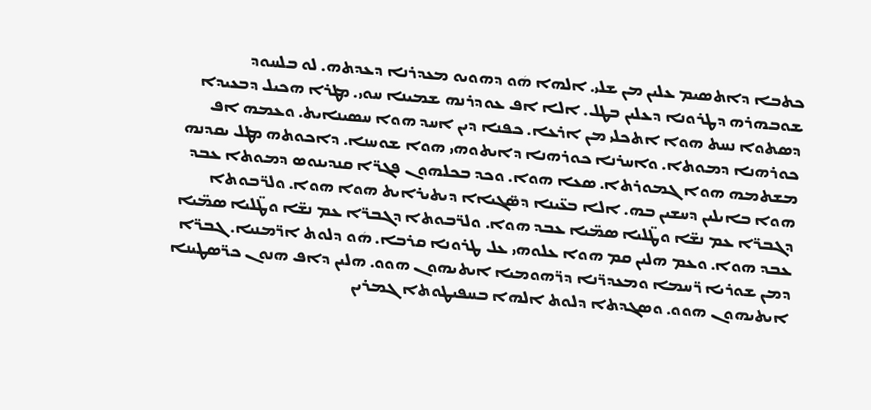ܟܬܒܐ ܕܐܬܣܝܡ ܥܠܝܢ ܡܢ ܫܠܝ. ܐܠܗܐ ܗܿܘ ܕܗܘܝܘ ܡܥܕܪܢܐ ܕܥܕܬܗ. ܠܘ ܒܠܚܘܕ ܫܘܒܗܪܗ ܕܛܪܘܢܐ ܕܥܠܝܢ ܒܛܠ. ܐܠܐ ܐܦ ܥܘܕܪܢܗ ܫܡܝܢܐ ܚܘܝ. ܡܛܪܐ ܗܟܝܠ ܕܒܥܝܕܐ ܕܣܬܘܐ ܢܚܬ ܗܘܐ ܐܬܟܠܝ ܡܢ ܐܪܥܐ. ܟܦܢܐ ܕܝܢ ܐܚܕ ܗܘܐ ܚܣܝܢܐܝܬ. ܘܥܡܗ ܐܦ ܟܘܪܗܢܐ ܕܡܘܬܐ. ܘܐܚܪܢܐ ܟܘܪܗܢܐ ܕܐܝܬܘܗܝ ܗܘܐ ܫܘܚܢܐ. ܕܐܟܘܬܗ ܡܛܠ ܝܩܕܢܗ ܡܫܬܡܗ ܗܘܐ ܓܡܘܪܬܐ. ܣܥܐ ܗܘܐ. ܘܟܕ ܒܟܠܗܘܢ ܦܓܪ̈ܐ ܩܢܕܝܢܘܣ ܕܡܘܬܐ ܥܒܕ ܗܘܐ ܒܐܝܠܝܢ ܕܚܫܝܢ ܒܗ. ܐܠܐ ܒܥ̈ܝܢܐ ܕܣ̈ܓܝܐܐ ܕܝܬܝܪܐܝܬ ܗܘܐ ܗܘܐ. ܘܠܪ̈ܒܘܬܐ ܕܓܒܪ̈ܐ ܥܡ ܢܫ̈ܐ ܘܛ̈ܠܝܐ ܣܡ̈ܝܐ ܥܒܕ ܗܘܐ. ܘܠܪ̈ܒܘܬܐ ܕܓܒܪ̈ܐ ܥܡ ܢܫ̈ܐ ܘܛ̈ܠܝܐ ܣܡ̈ܝܐ ܥܒܕ ܗܘܐ. ܘܥܡ ܗܠܝܢ ܩܡ ܗܘܐ ܥܠܘܗܝ ܥܠ ܛܪܘܢܐ ܩܪܒܐ. ܗܿܘ ܕܠܘܬ ܐܪ̈ܡܢܝܐ. ܓܒܪ̈ܐ ܕܡܢ ܫܘܪܝܐ ܪ̈ܚܡܐ ܘܡܥܕܪ̈ܢܐ ܕܪ̈ܗܘܡܝܐ ܐܝܬܝܗܘܢ ܗܘܘ. ܗܠܝܢ ܕܐܦ ܗܢܘܢ ܟܪ̈ܣܛܝܢܐ ܐܝܬܝܗܘܢ ܗܘܘ. ܘܣܓܕܬܐ ܕܠܘܬ ܐܠܗܐ ܒܚܦܝܛܘܬܐ ܓܡܪܝܢ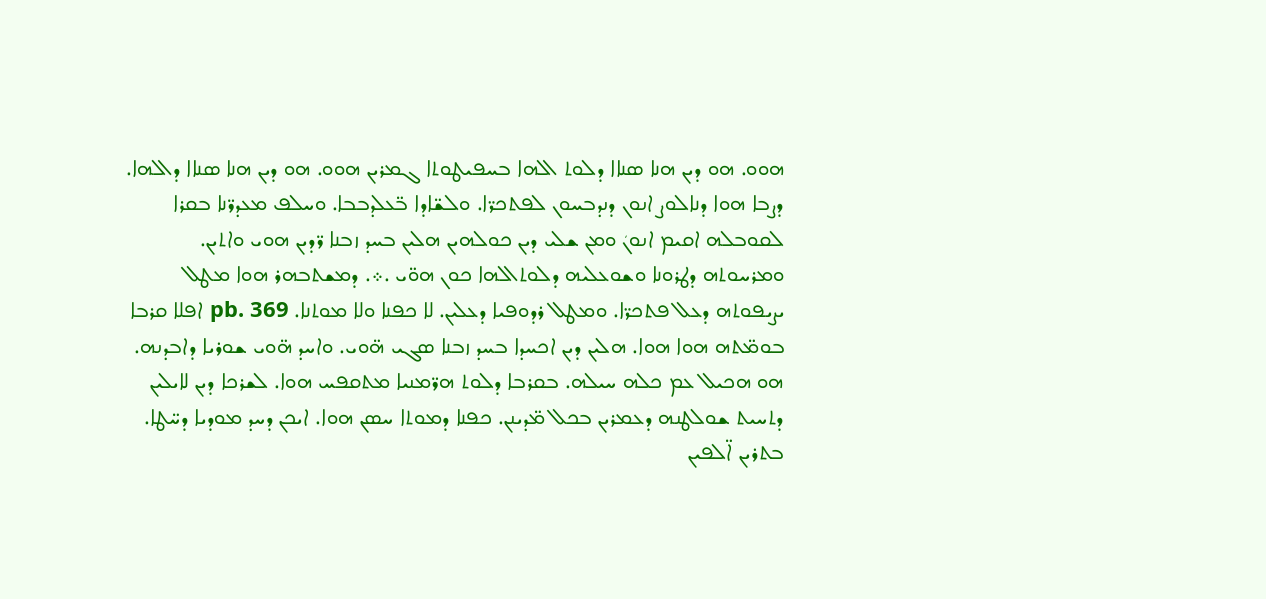ܗܘܘ. ܗܘ ܕܝܢ ܗܢܐ ܣܢܐܐ ܕܠܘܬ ܐܠܗܐ ܒܚܦܝܛܘܬܐ ܓܡܪܝܢ ܗܘܘ. ܗܘ ܕܝܢ ܗܢܐ ܣܢܐܐ ܕܐܠܗܐ. ܕܨܒܐ ܗܘܐ ܕܢܐܠܘܨ ܐܢܘܢ ܕܢܕܒܚܘܢ ܠܦܬܟܪ̈ܐ. ܘܠܫ̈ܐܕܐ ܒ̈ܥܠܕܒܒܐ. ܘܚܠܦ ܡܥܕܪ̈ܢܐ ܒܩܪܐ ܠܩܘܒܠܗ ܐܩܝܡ ܐܢܘܢܿ ܘܡܢ ܫܠܝ ܕܝܢ ܟܘܠܗܝܢ ܗܠܝܢ ܒܚܕ ܙܒܢܐ ܪ̈ܕܝܢ ܗܘܝ ܘܐܬܝܢ. ܘܡܪܚܘܬܗ ܕܛܪܘܢܐ ܘܫܘܥܠܝܗ ܕܠܘܬܐܠܗܐ ܟܘܢ ܗܘ̈ܝ .܀. ܕܡܫܬܒܗܪ ܗܘܐ ܡܛܠ ܝܨܝܦܘܬܗ ܕܥܠ ܦܬܟܪ̈ܐ. ܘܡܛܠ ܪܕܘܦܝܐ ܕܥܠܝܢ. ܠܐ ܟܦܢܐ ܘܠܐ ܡܘܬܢܐ. pb. 369 ܐܦܠܐ ܩܪܒܐ ܒܘܡ̈ܬܗ ܗܘܐ ܗܘܐ. ܗܠܝܢ ܕܝܢ ܐܟܚܕܐ ܒܚܕ ܙܒܢܐ ܣܓܝ ܗ̈ܘܝ. ܘܐܚܕ ܗ̈ܘܝ ܫܘܪܝܐ ܕܐܒܕܢܗ. ܗܘ ܗܟܝܠ ܥܡ ܟܠܗ ܚܝܠܗ. ܒܩܪܒܐ ܕܠܘܬ ܗܪ̈ܡܢܝܐ ܡܬܩܦܚ ܗܘܐ. ܠܫܪܟܐ ܕܝܢ ܠܐܝܠܝܢ ܕܬܚܝܬ ܫܘܠܛܢܗ ܕܥܡܪܝܢ ܒܟܠ ܡ̈ܕܝܢܢ. ܟܦܢܐ ܕܡܘܬܐ ܚܣܢ ܗܘܐ. ܐܝܟܢ ܕܚܕ ܡܘܕܝܐ ܕܚ̈ܛܐ. ܒܬܪܝܢ ܐ̈ܠܦܝܢ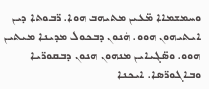ܘܚܡܫܡܐܐ ܡ̈ܥܝܢ ܡܬܝܗܒ ܗܘܐ. ܪ̈ܒܘܬܐ ܕܝܢ ܐܝܬܝܗܘܢ ܗܘܘ. ܗܿܢܘܢ ܕܒܟܘܠ ܡܕܝܢܐ ܡܝܬܝܢ ܗܘܘ. ܘܣ̈ܓܝܐܝܢ ܡܢܗܘܢ ܗܢܘܢ ܕܒܩܘܪ̈ܝܐ ܘܒܐܓܘܪ̈ܣܐ. ܐܝܟܢܐ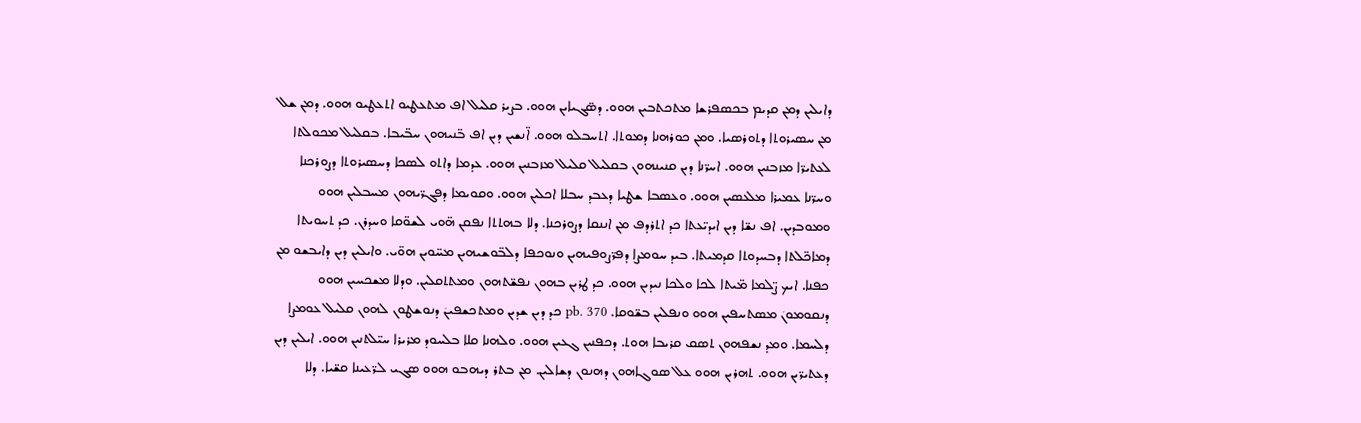ܕܐܝܠܝܢ ܕܡܢ ܩܕܝܡ ܒܟܣܦܪܫܐ ܡܬܟܬܒܝܢ ܗܘܘ. ܕܣ̈ܓܝܐܝܢ ܗܘܘ. ܒܨܝܪ ܩܠܝܠ ܐܦ ܡܬܥܛܝܘ ܐܬܥܛܝܘ ܗܘܘ. ܕܡܢ ܫܠ ܡܢ ܚܣܝܪܘܬܐ ܕܬܘܪܣܝܐ. ܘܡܢ ܟܘܪܗܢܐ ܕܡܘܬܐ. ܐܬܚܒܠܘ ܗܘܘ. ܐ̈ܢܫܝܢ ܕܝܢ ܐܦ ܒ̈ܢܝܗܘܢ ܚܒ̈ܝܒܐ. ܒܩܠܝܠ ܡܟܘܠܬܐ ܠܥܬܝܪ̈ܐ ܡܙܒܢܝܢ ܗܘܘ. ܐܚܪ̈ܢܐ ܕܝܢ ܩܢܝܢܗܘܢ ܒܩܠܝܠ ܩܠܝܠ ܡܙܒܢܝܢ ܗܘܘ. ܥܕܡܐ ܕܐܬܘ ܠܣܟܐ ܕܚܣܝܪܘܬܐ ܕܨܘܪܟܢܐ ܘܚܪ̈ܢܐ ܥܡܝܪܐ ܡܠܥܣܝܢ ܗܘܘ. ܘܥܣܒܐ ܫܛܝܐ ܕܥܒܕ ܚܒܠܐ ܐܟܠܝܢ ܗܘܘ. ܘܩܘܝܡܐ ܕܦܓܪ̈ܝܗܘܢ ܡܚܒܠܝܢ ܗܘܘ ܘܡܘܒܕܝܢ. ܐܦ ܢܫ̈ܐ ܕܝܢ ܐܝܕܝ̈ܥܬܐ ܟܕ ܐܬܪܕܦ ܡܢ ܐܢܢܩܐ ܕܨܘܪܟܢܐ. ܕܠܐ ܒܗܬܬܐ ܢܦܩܢ ܗ̈ܘܝ ܠܫܘ̈ܩܐ ܘܚܕܪܢ. ܟܕ ܬܚܘܝܬܐ ܕܡܐܟ̈ܠܬܐ ܕܒܚܕܘܬܐ ܩܕܡܝܬܐ. ܒܝܕ ܚܘܡܨܐ ܕܦܪ̈ܨܘܦܝܗܝܢ ܘܢܘܟܦܐ ܕܠܒ̈ܘܫܝܗܝܢ ܡܚ̈ܘܝܢ ܗܘ̈ܝ. ܘܐܝܠܝܢ ܕܝܢ ܕܐܝܒܫܘ ܡܢ ܟܦܢܐ. ܐܝܟ ܨ̈ܠܡܐ ܡ̈ܝܬܐ ܠܟܐ ܘܠܟܐ ܢܝܕܝܢ ܗܘܘ. ܟܕ ܛܪܝܢ ܒܗܘܢ ܢܦܫ̈ܬܗܘܢ ܘܡܬܬܩܠܝܢ. ܘܕܠܐ ܡܫܟܚܝܢ ܗܘܘ ܕܢܩܘܡܘܢܿ ܡܣܬܚܦܝܢ ܗܘܘ ܘܢܦܠܝܢ ܒܫ̈ܘܩܐ. pb. 370 ܟܕ ܕܝܢ ܫܕܝܢ ܘܡܬܟܫܦܝܢܿ ܕܢܘܫܛܘܢ ܠܗܘܢ ܩܠܝܠ ܥܘܡܨܐ ܕܠܚܡܐ. ܘܡܕ ܢܫܦܗܘܢ ܬܣܩ ܩܪܝܒܐ ܗܘܬ. ܕܟܦܢܝܢ ܓܥܝܢ ܗܘܘ. ܘܠܗܢܐ ܩܠܐ ܒܠܚܘܕ ܡܪܝܪܐ ܚܝ̈ܠܬܢܝܢ ܗܘܘ. ܐܝܠܝܢ ܕܝܢ ܕܥܬܝܪ̈ܝܢ ܗܘܘ. ܬܗܪܝܢ ܗܘܘ ܥܠ ܣܘܓܐܗܘܢ ܕܗܢܘܢ ܕܫܐܠܝܢ. ܡܢ ܒܬܪ ܕܝܗܒܘ ܗܘܘ ܣܓܝ ܠܪ̈ܥܝܢܐ ܩܫ̈ܝܐ. ܕܠܐ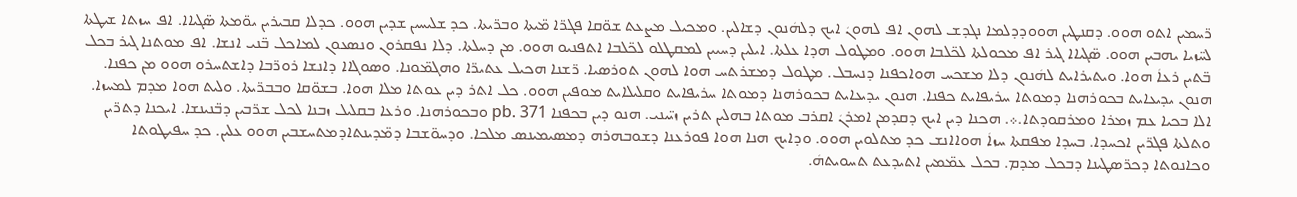ܪ̈ܚܡܝܢ ܐܬܘ ܗܘܘ. ܕܩܢܛܝܢ ܗܘܘܕܕܠܡܐ ܢܓܕܫ ܠܗܘܢ ܐܦ ܠܗܘܢܿ ܐܝܟ ܕܠܗܿܢܘܢ ܕܫܐܠܝܢ. ܘܡܟܝܠ ܡܨܥܬ ܫܘ̈ܩܐ ܦܓܪ̈ܐ ܡ̈ܝܬܐ ܘܒܪ̈ܝܬܐ. ܟܕ ܫܠܝܚܝܢ ܫܕܝܢ ܗܘܘ. ܟܕܠܐ ܩܒܝܪܝܢ ܝܘ̈ܡܬܐ ܣ̈ܓܝܐܐ. ܐܦ ܚܙܬܐ ܫܝܛܬܐ ܠܚ̈ܙܝܐ ܝܗܒܝܢ ܗܘܘ. ܣ̈ܓܝܐܐ ܓܝܪ ܐܦ ܡܟܘܠܬܐ ܠܟ̈ܠܒܐ ܗܘܘ. ܘܡܛܘܠ ܗܕܐ ܥܠܬܐ. ܐܝܠܝܢ ܕܚܝܝܢ ܠܡܩܛܠܘ ܠܟ̈ܠܒܐ ܐܬܦܢܝܘ ܗܘܘ. ܡܢ ܕܚܠܬܐ. ܕܠܐ ܢܦܩܪܘܢ ܘܢܣܥܘܢ ܠܡܐܟܠ ܒ̈ܢܝ ܐܢܫܐ. ܐܦ ܡܘܬܢܐ ܓܝܪ ܒܟܠ ܒ̈ܬܝܢ ܪܥܐܿ ܗܘܐ. ܘܝܬܝܪܐܝܬ ܠܗܿܢܘܢ ܕܠܐ ܡܫܟܚ ܗܘܐܟܦܢܐ ܕܢܚܒܠ. ܡܛܘܠ ܕܡܫܪܬܚ ܗܘܐ ܠܗܘܢ ܬܘܪܣܝܐ. ܪ̈ܫܢܐ ܗܟܝܠ ܥܬܝܪ̈ܐ ܘܗܓܡ̈ܘܢܐ. ܘܣܘܓܐܐ ܕܐܢܫܐ ܪܘܪ̈ܒܐ ܕܐܫܬܚܪܘ ܗܘܘ ܡܢ ܟܦܢܐ. ܗܢܘܢ ܝܕܝܥܐܝܬ ܒܟܘܪܗܢܐ ܕܡܘܬܐ ܚܪܝܦܐܝܬ ܟܦܢܐ. ܗܢܘܢ ܝܕܝܥܐܝܬ ܒܟܘܪܗܢܐ ܕܡܘܬܐ ܚܪܝܦܐܝܬ ܘܩܠܝܠܐܝܬ ܡܘܦܝܢ ܗܘܘ. ܟܠ ܐܬܪ ܕܝܢ ܥܘܬܐ ܡܠܐ ܗܘܐ. ܒܫܘ̈ܩܐ ܘܒܒܪ̈ܝܬܐ. ܘܠܝܬ ܗܘܐ ܡܕܡ ܠܡܚܙܐ. ܐܠܐ ܒܟܝܐ ܥܡ ܙܡܪܐ ܘܡܪܩܘܕܬܐ.܀. ܗܟܢܐ ܕܝܢ ܐܝܟ ܕܩܕܡܢ ܐܡܪܢܿ ܐܩܪܒ ܡܘܬܐ ܒܗܠܝܢ ܬܪܝܢ ܙܝ̈ܝܢܝ. ܗܢܘ ܕܝܢ ܒܟܦܢܐ pb. 371 ܘܒܟܘܪܗܢܐ. ܘܪܥܐ ܒܩܠܝܠ ܙܒܢܐ ܠܟܠ ܫܪ̈ܒܝܢ ܕܒ̈ܢܝܢܫܐ. ܐܝܟܢܐ ܕܬܪ̈ܝܢ ܘܬܠܬܐ ܦܓܪ̈ܝܢ ܐܟܚܕܐ. ܒܚܕܐ ܡܦܩܬܐ ܚܙܐܿ ܗܘܐܐܢܫ ܟܕ ܡܬܠܘܝܢ ܗܘܘ. ܘܕܐܝܟ ܗܢܐ ܗܘܐ ܦܘܪܥܢܐ ܕܫܘܒܗܪܗ ܕܡܣܝܡܝܢܣ ܡܠܟܐ. ܘܕܚܘ̈ܫܒܐ ܕܡ̈ܕܝܢܬܐܕܡܬܚܫܒܝܢ ܗܘܘ ܥܠܝܢ. ܟܕ ܚܦܝܛܘܬܐ ܘܟܐܢܘܬܐ ܕܟܪ̈ܣܛܝܢܐ ܕܒܟܠ ܡܕܡ. ܒܟܠ ܥܡ̈ܡܝܢ ܐܬܝܕܥܬ ܬܚܘܝܬܗܿ.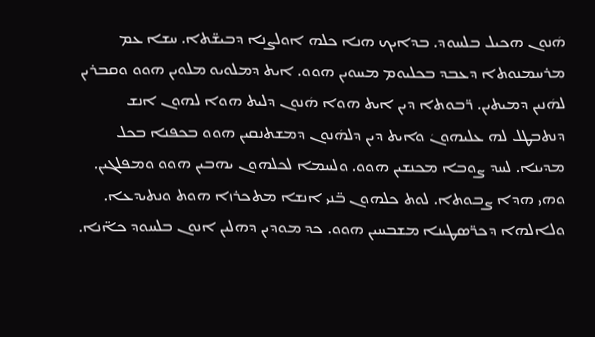ܗܿܢܘܢ ܗܟܝܠ ܒܠܚܘܕ. ܒܕܐܝܟ ܗܢܐ ܟܠܗ ܐܘܠܨܢܐ ܕܒܝܫ̈ܬܐ. ܚܫܐ ܥܡ ܡܪܚܡܢܘܬܐ ܕܥܒܕ ܒܟܠܝܘܡ ܡܚܘܝܢ ܗܘܘ. ܐܝܬ ܕܡܠܘܝܘ ܡܠܘܝܢ ܗܘܘ ܘܩܒܪܝܢ ܠܗܿܢܝܢ ܕܡܝܬܝܢ. ܪ̈ܒܘܬܐ ܕܝܢ ܐܝܬ ܗܘܐ ܗܿܢܘܢ ܕܠܝܬ ܗܘܐ ܠܗܘܢ ܐܢܫ ܕܢܬܒܛܠ ܠܗ ܥܠܝܗܘܢܿ ܘܐܝܬ ܕܝܢ ܕܠܗܿܢܘܢ ܕܡܫܬܢܩܝܢ ܗܘܘ ܒܟܦܢܐ ܒܟܠ ܡܕܝܢܐ. ܠܚܕ ܨܘܒܐ ܡܟܢܫܝܢ ܗܘܘ. ܘܠܚܡܐ ܠܟܠܗܘܢ ܝܗܒܝܢ ܗܘܘ ܘܡܦܠܓܝܢ. ܘܗܝ ܗܕܐ ܨܒܘܬܐ. ܠܘܬ ܟܠܗܘܢ ܒ̈ܢܝ ܐܢܫܐ ܡܬܟܪܙܐ ܗܘܬ ܘܢܬܝܕܥܐ. ܘܠܐܠܗܐ ܕܟܪ̈ܣܛܝܢܐ ܡܫܒܚܝܢ ܗܘܘ. ܟܕ ܡܘܕܝܢ ܕܗܠܝܢ ܐܢܘܢ ܒܠܚܘܕ ܟܐ̈ܢܐ.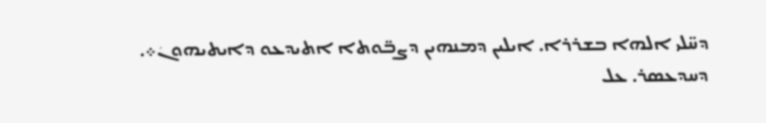ܕܚ̈ܠܝ ܐܠܗܐ ܒܫܪܪܐ. ܐܝܠܝܢ ܕܡܢܗܝܢ ܕܨܒ̈ܘܬܐ ܐܬܝܕܥܘ ܕܐܝܬܝܗܘܢܿ܀.
ܕܚܕܥܣܪ. ܥܠ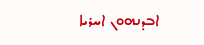ܐܒܕܢܗܘܢ ܐܚܪܝܐ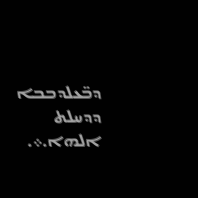ܕܒ̈ܥܠܕܒܒܐ ܕܕܚܠܬ ܐܠܗܐ.܀.